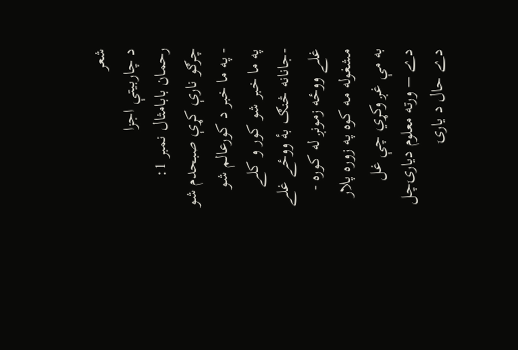شعر
د چاربيتې اجزا
رحمان بابامثال نمبر 1:
چرګو نارې کړې صبحدم شو - په ما خبر د کورعالم شو
په ما خبر شو کور و کلے -جانانه څنګ بۀ ووځے غلے
غلے ووځه زمونږ له کوره - مشغوله مه کوه په زوره پلار به مې غږ وکړي چې غل
دے – ورته معلوم ديارۍچل دے حال د يارۍ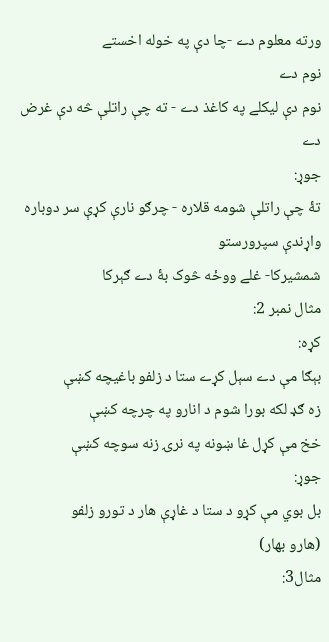ورته معلوم دے -چا دې په خوله اخستے
نوم دے
نوم دې ليکلے په کاغذ دے - ته چې راتلې څه دې غرض دے
جوړ:
تۀ چې راتلې شومه قلاره - چرګو نارې کړې سر دوباره واړندې سپرورستو
شمشيرکا- غلے ووځه څوک بۀ دے ګېرکا
مثال نمبر 2:
کړه:
بېګا مې دے سېل کړے ستا د زلفو باغيچه کښې
زه ګډ لکه بورا شوم د انارو په چرچه کښې
خخ مې کړل غا ښونه په نرۍ زنه سوچه کښې
جوړ:
بل بوي مې کړو د ستا د غاړې هار د تورو زلفو
(ھارو بهار)
مثال3: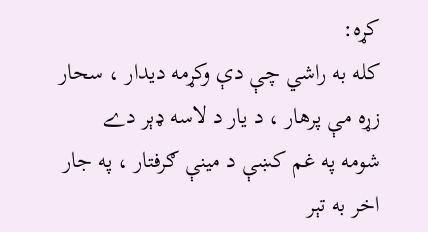کړه:
کله به راشي چې دې وکړمه ديدار ، سحار
زړه مې پرهار ، د يار د لاسه ډېر دے
شومه په غم کښې د مينې ګرفتار ، په جار
اخر به تېر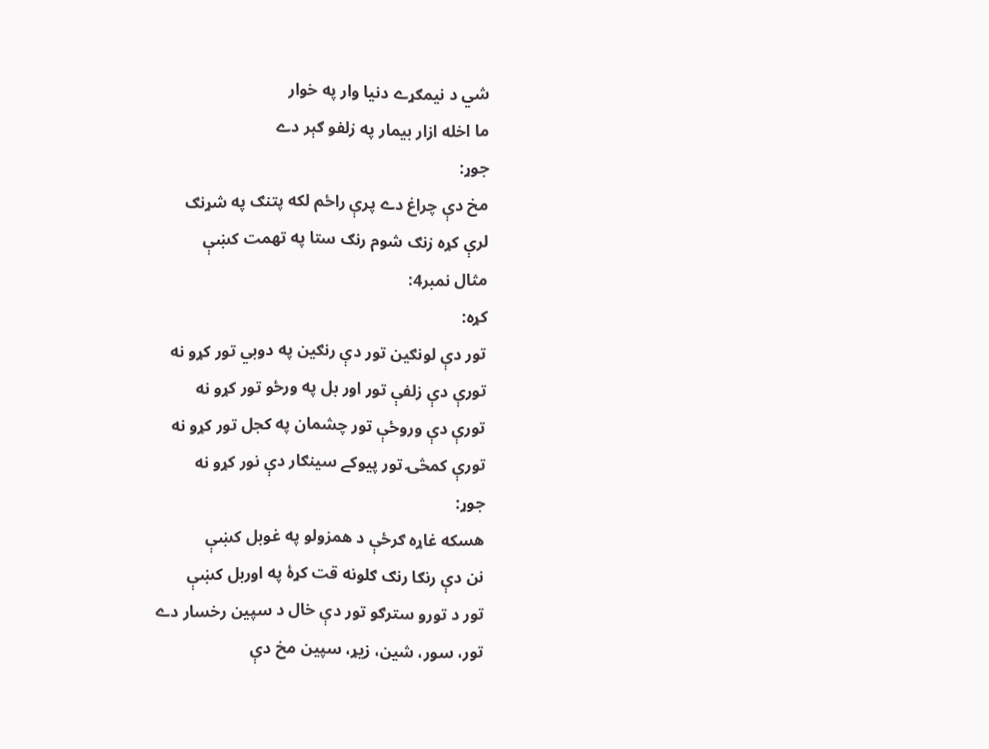شي د نيمګړے دنيا وار په خوار
ما اخله ازار بيمار په زلفو ګېر دے
جوړ:
مخ دې چراغ دے پرې راځم لکه پتنګ په شړنګ
لرې کړه زنګ شوم رنګ ستا په تهمت کښې
مثال نمبر4:
کړه:
تور دې لونګين تور دې رنګين په دوبي تور کړو نه
تورې دې زلفې تور اور بل په ورځو تور کړو نه
تورې دې وروځې تور چشمان په کجل تور کړو نه
تورې کمڅۍ تور پيوکے سينګار دې نور کړو نه
جوړ:
هسکه غاړه ګرځې د همزولو په غوبل کښې
نن دې رنګا رنګ ګلونه قت کړۀ په اوربل کښې
تور د تورو سترګو تور دې خال د سپين رخسار دے
تور، سور، شين، زيړ، سپين مخ دې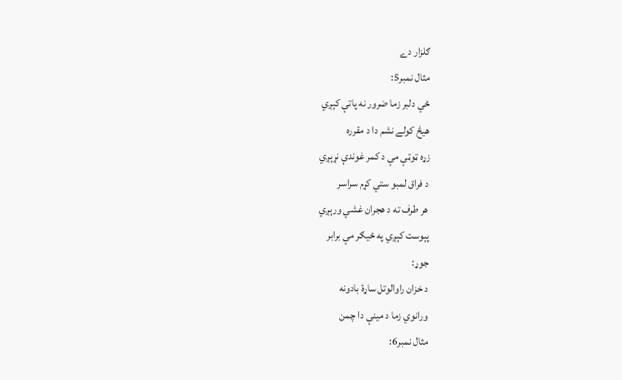ګلزار دے
مثال نمبر5:
ځي دلبر زما ضرور نه پاتې کېږي
هيڅ کولے نشم دا د مقرره
زړه ټوټې مې د کمر غوندې نړېږي
د فراق لمبو ستي کړم سراسر
هر طرف ته د هجران غشي ورېږي
پېوست کېږي په ځيګر مې برابر
جوړ:
د خزان راوالوتل ساړۀ بادونه
ورانوي زما د مينې دا چمن
مثال نمبر6: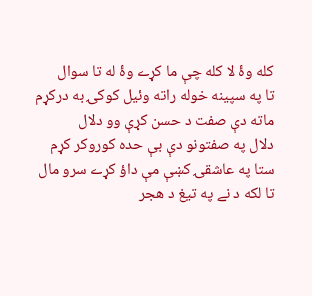کله وۀ لا کله چې ما کړے وۀ له تا سوال
تا په سپينه خوله راته وئيل کوکۍ به درکړم
ماته دې صفت د حسن کړې وو دلال
دلال په صفتونو دې بې حده کوروکر کړم
ستا په عاشقۍ کښې مې داؤ کړے سرو مال
تا لکه د نے په تيغ د هجر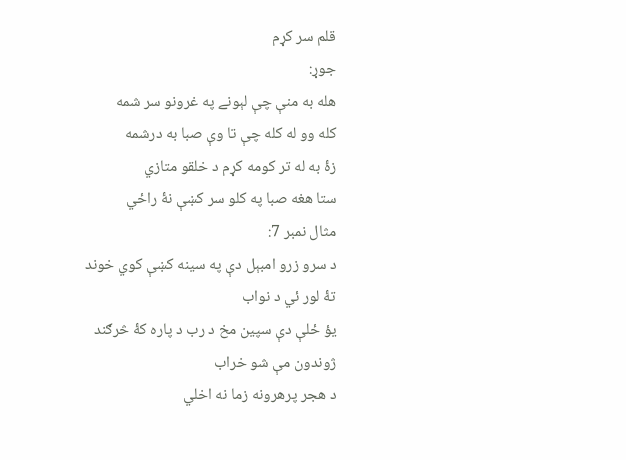قلم سر کړم
جوړ:
هله به منې چې لېونے په غرونو سر شمه
کله وو له کله چې تا وې صبا به درشمه
زۀ به له تر کومه کړم د خلقو متازي
ستا هغه صبا په کلو سر کښې نۀ راځي
مثال نمبر 7:
د سرو زرو امبېل دې په سينه کښې کوي خوند
تۀ لور ئي د نواب
يؤ ځلې دې سپين مخ د رب د پاره کۀ څرګند
ژوندون مې شو خراب
د هجر پرهرونه زما نه اخلي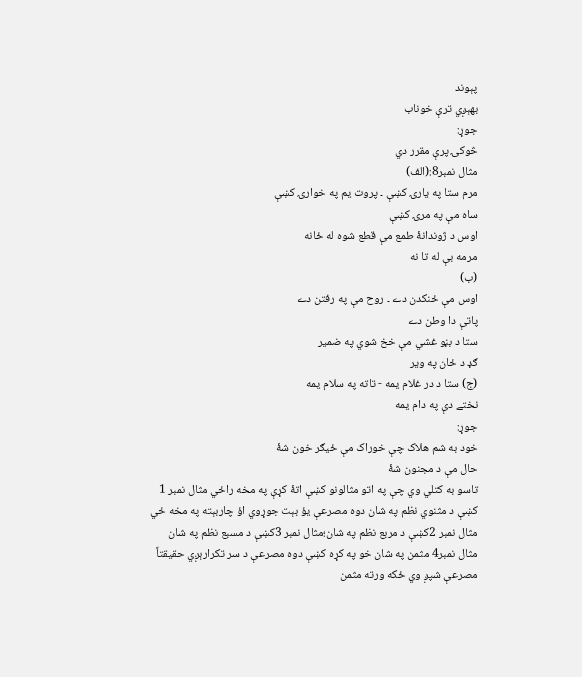پېوند
بهېږي ترې خوناب
جوړ:
څوکۍ پرې مقرر دي
مثال نمبر8:(الف)
مرم ستا په يارۍ کښې ۔ پروت يم په خوارۍ کښې
ساه مې په مرۍ کښې
اوس د ژوندانۀ طمع مې قطع شوه له ځانه
مرمه بې له تا نه
(ب)
اوس مې ځنکدن دے ۔ روح مې په رفتن دے
پاتې دا وطن دے
ستا د بڼو غشي مې خخ شوي په ضمير
ګډ د ځان په وير
(ج) ستا د در غلام يمه - تاته په سلام يمه
نختے دې په دام يمه
جوړ:
خود به شم هلاک چې خوراک مې ځيګر خون شۀ
حال مې د مجنون شۀ
تاسو به کتلي وي چې په اتو مثالونو کښې اتۀ کړې په مخه راځي مثال نمبر 1
کښې د مثنوي نظم په شان دوه مصرعې يؤ بېت جوړوي اؤ چاربېته په مخه ځي
مثال نمبر 2کښې د مربع نظم په شان؛مثال نمبر 3کښې د مسبع نظم په شان
مثال نمبر4 مثمن په شان خو په کړه کښې دوه مصرعې د سر تکرارېږي حقيقتاً
مصرعې شپږ وي ځکه ورته مثمن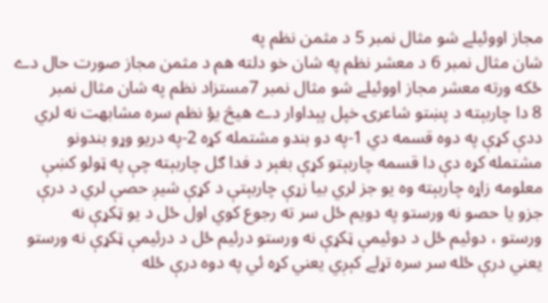مجاز اووئيلے شو مثال نمبر 5 د مثمن نظم په
شان مثال نمبر 6 د معشر نظم په شان خو دلته هم د مثمن مجاز صورت حال دے
ځکه ورته معشر مجاز اووئيلے شو مثال نمبر 7مستزاد نظم په شان مثال نمبر
8 دا چاربېته د پښتو شاعرۍ خپل پېداوار دے هيڅ يؤ نظم سره مشابهت نه لري
ددې کړې په دوه قسمه دي 1-په دو بندو مشتمله کړه 2-په دريو وړو بندونو
مشتمله کړه دې دا قسمه چاربېتو کړې بغېر د فدا ګل چاربېته چې په ټولو کښې
معلومه زاړه چاربېته وه يو جز لري بيا زړې چاربېتې د کړې شيږ حصې لري د درې
جزو يا حصو نه ورستو په دويم ځل سر ته رجوع کوي اول ځل د يو ټکړې نه
ورستو ، دوئيم ځل د دوئيمې ټکړې نه ورستو درئيم ځل د درئيمې ټکړې نه ورستو
يعني درې ځله سر سره تړلے کېږي يعني کړه ئي په دوه درې ځله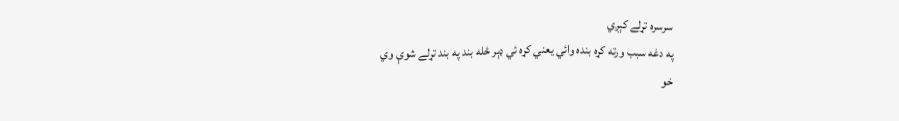سرسره تړلے کېږي
په دغه سبب ورته کړه بنده وائي يعني کړه ئي ډېر ځله بند په بند تړلے شوې وي
خو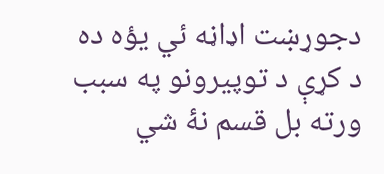دجوړښت اډاڼه ئي يؤه ده د کړې د توپيرونو په سبب ورته بل قسم نۀ شي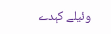وئيلے کېدے